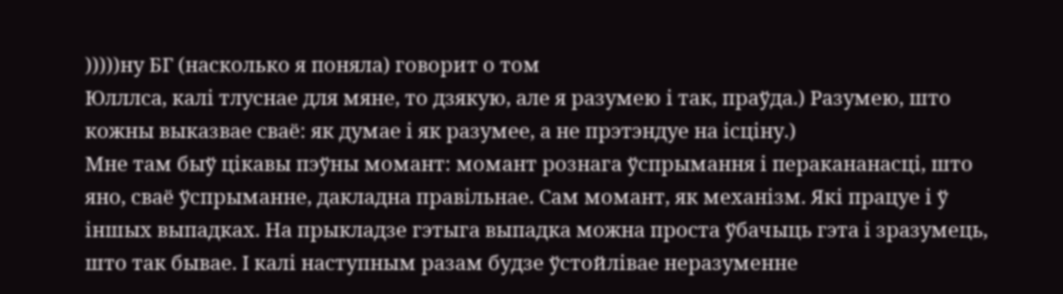)))))ну БГ (насколько я поняла) говорит о том
Юлллса, калі тлуснае для мяне, то дзякую, але я разумею і так, праўда.) Разумею, што кожны выказвае сваё: як думае і як разумее, а не прэтэндуе на ісціну.)
Мне там быў цікавы пэўны момант: момант рознага ўспрымання і перакананасці, што яно, сваё ўспрыманне, дакладна правільнае. Сам момант, як механізм. Які працуе і ў іншых выпадках. На прыкладзе гэтыга выпадка можна проста ўбачыць гэта і зразумець, што так бывае. І калі наступным разам будзе ўстойлівае неразуменне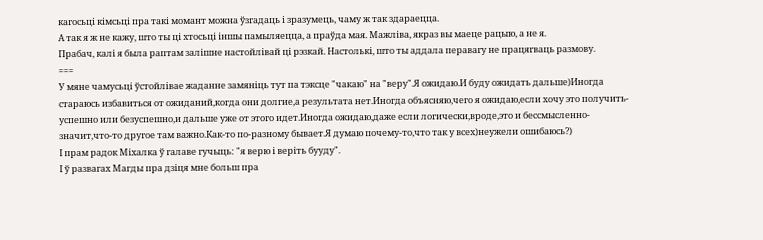кагосьці кімсьці пра такі момант можна ўзгадаць і зразумець, чаму ж так здараецца.
А так я ж не кажу, што ты ці хтосьці іншы памыляецца, а праўда мая. Мажліва, якраз вы маеце рацыю, а не я.
Прабач, калі я была раптам залішне настойлівай ці рэзкай. Настолькі, што ты аддала перавагу не працягваць размову.
===
У мяне чамусьці ўстойлівае жаданне замяніць тут па тэксце "чакаю" на "веру".Я ожидаю.И буду ожидать дальше)Иногда стараюсь избавиться от ожиданий,когда они долгие,а результата нет.Иногда объясняю,чего я ожидаю,если хочу это получить-успешно или безуспешно,и дальше уже от этого идет.Иногда ожидаю,даже если логически,вроде,это и бессмысленно-значит,что-то другое там важно.Как-то по-разному бывает.Я думаю почему-то,что так у всех)неужели ошибаюсь?)
І прам радок Міхалка ў галаве гучыць: "я верю і веріть бууду".
І ў развагах Магды пра дзіця мне больш пра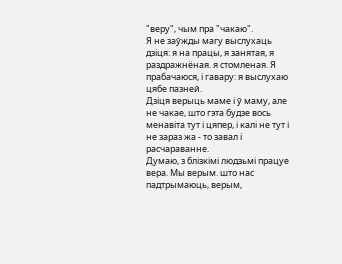"веру", чым пра "чакаю".
Я не заўжды магу выслухаць дзіця: я на працы, я занятая, я раздражнёная. я стомленая. Я прабачаюся, і гавару: я выслухаю цябе пазней.
Дзіця верыць маме і ў маму, але не чакае, што гэта будзе вось менавіта тут і цяпер, і калі не тут і не зараз жа - то завал і расчараванне.
Думаю, з блізкімі людзьмі працуе вера. Мы верым. што нас падтрымаюць, верым,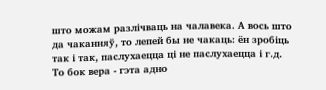што можам разлічваць на чалавека. А вось што да чаканняў, то лепей бы не чакаць: ён зробіць так і так, паслухаецца ці не паслухаецца і г.д.
То бок вера - гэта адно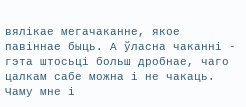вялікае мегачаканне, якое павіннае быць. А ўласна чаканні - гэта штосьці больш дробнае, чаго цалкам сабе можна і не чакаць.
Чаму мне і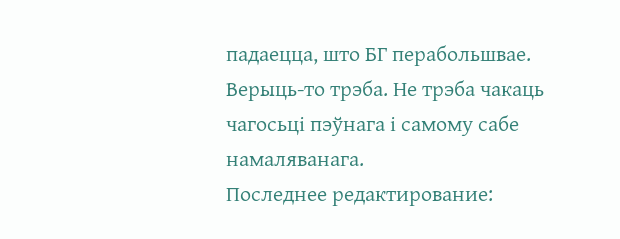падаецца, што БГ перабольшвае. Верыць-то трэба. Не трэба чакаць чагосьці пэўнага і самому сабе намаляванага.
Последнее редактирование: